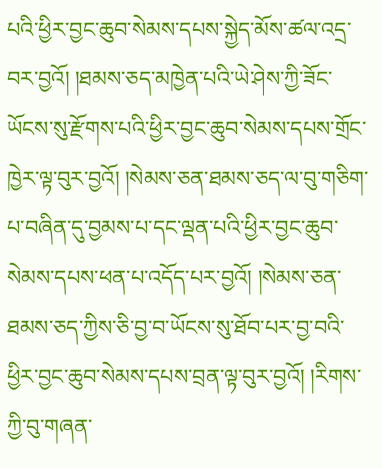པའི་ཕྱིར་བྱང་ཆུབ་སེམས་དཔས་སྐྱེད་མོས་ཚལ་འདྲ་བར་བྱའོ། །ཐམས་ཅད་མཁྱེན་པའི་ཡེ་ཤེས་ཀྱི་ཟོང་ཡོངས་སུ་རྫོགས་པའི་ཕྱིར་བྱང་ཆུབ་སེམས་དཔས་གྲོང་ཁྱེར་ལྟ་བུར་བྱའོ། །སེམས་ཅན་ཐམས་ཅད་ལ་བུ་གཅིག་པ་བཞིན་དུ་བྱམས་པ་དང་ལྡན་པའི་ཕྱིར་བྱང་ཆུབ་སེམས་དཔས་ཕན་པ་འདོད་པར་བྱའོ། །སེམས་ཅན་ཐམས་ཅད་ཀྱིས་ཅི་བྱ་བ་ཡོངས་སུ་ཐོབ་པར་བྱ་བའི་ཕྱིར་བྱང་ཆུབ་སེམས་དཔས་བྲན་ལྟ་བུར་བྱའོ། །རིགས་ཀྱི་བུ་གཞན་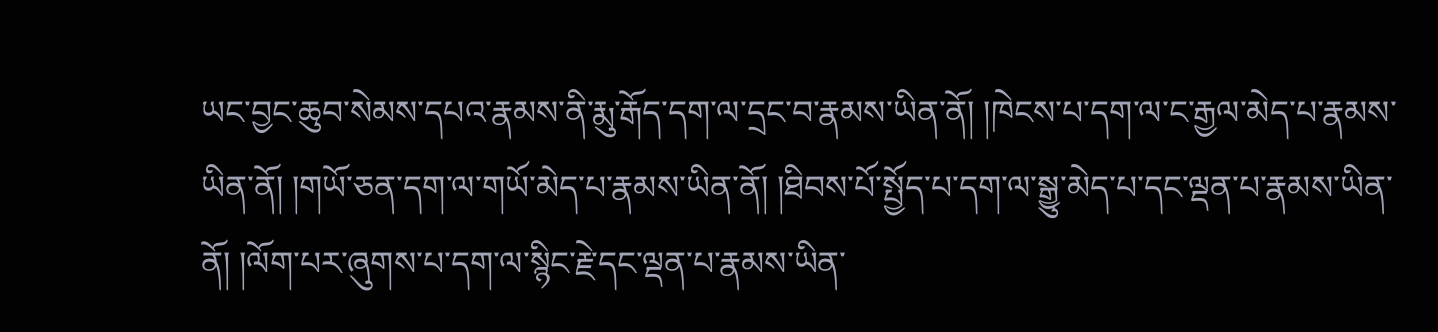ཡང་བྱང་ཆུབ་སེམས་དཔའ་རྣམས་ནི་རྨུ་རྒོད་དག་ལ་དྲང་བ་རྣམས་ཡིན་ནོ། །ཁེངས་པ་དག་ལ་ང་རྒྱལ་མེད་པ་རྣམས་ཡིན་ནོ། །གཡོ་ཅན་དག་ལ་གཡོ་མེད་པ་རྣམས་ཡིན་ནོ། །ཐིབས་པོ་སྤྱོད་པ་དག་ལ་སྒྱུ་མེད་པ་དང་ལྡན་པ་རྣམས་ཡིན་ནོ། །ལོག་པར་ཞུགས་པ་དག་ལ་སྙིང་རྗེ་དང་ལྡན་པ་རྣམས་ཡིན་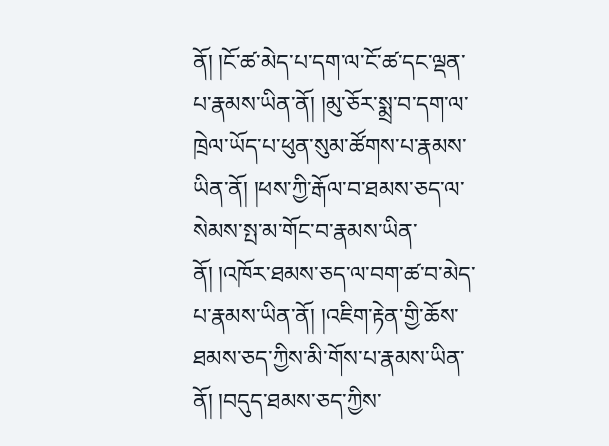ནོ། །ངོ་ཚ་མེད་པ་དག་ལ་ངོ་ཚ་དང་ལྡན་པ་རྣམས་ཡིན་ནོ། །མུ་ཅོར་སྨྲ་བ་དག་ལ་ཁྲེལ་ཡོད་པ་ཕུན་སུམ་ཚོགས་པ་རྣམས་ཡིན་ནོ། །ཕས་ཀྱི་རྒོལ་བ་ཐམས་ཅད་ལ་སེམས་སྤ་མ་གོང་བ་རྣམས་ཡིན་ནོ། །འཁོར་ཐམས་ཅད་ལ་བག་ཚ་བ་མེད་པ་རྣམས་ཡིན་ནོ། །འཇིག་རྟེན་གྱི་ཆོས་ཐམས་ཅད་ཀྱིས་མི་གོས་པ་རྣམས་ཡིན་ནོ། །བདུད་ཐམས་ཅད་ཀྱིས་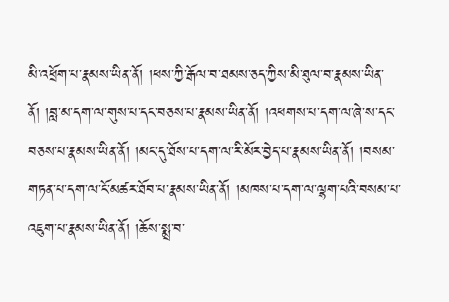མི་འཕྲོག་པ་རྣམས་ཡིན་ནོ། །ཕས་ཀྱི་རྒོལ་བ་ཐམས་ཅད་ཀྱིས་མི་ཐུལ་བ་རྣམས་ཡིན་ནོ། །བླ་མ་དག་ལ་གུས་པ་དང་བཅས་པ་རྣམས་ཡིན་ནོ། །འཕགས་པ་དག་ལ་ཞེ་ས་དང་བཅས་པ་རྣམས་ཡིན་ནོ། །མང་དུ་ཐོས་པ་དག་ལ་རི་མོར་བྱེད་པ་རྣམས་ཡིན་ནོ། །བསམ་གཏན་པ་དག་ལ་ངོ་མཚར་ཐོབ་པ་རྣམས་ཡིན་ནོ། །མཁས་པ་དག་ལ་ལྷག་པའི་བསམ་པ་འཇུག་པ་རྣམས་ཡིན་ནོ། །ཆོས་སྨྲ་བ་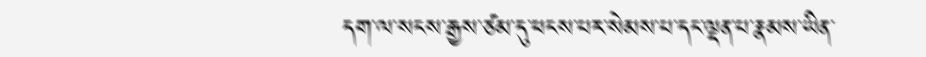དག་ལ་སངས་རྒྱས་ཙམ་དུ་ཕངས་པར་སེམས་པ་དང་ལྡན་པ་རྣམས་ཡིན་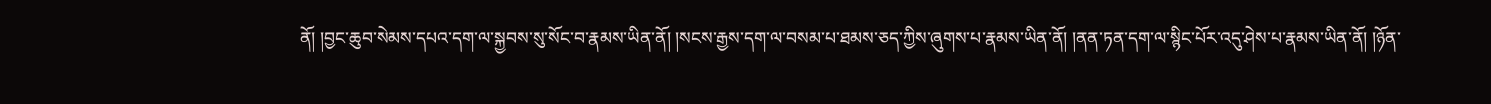ནོ། །བྱང་ཆུབ་སེམས་དཔའ་དག་ལ་སྐྱབས་སུ་སོང་བ་རྣམས་ཡིན་ནོ། །སངས་རྒྱས་དག་ལ་བསམ་པ་ཐམས་ཅད་ཀྱིས་ཞུགས་པ་རྣམས་ཡིན་ནོ། །ནན་ཏན་དག་ལ་སྙིང་པོར་འདུ་ཤེས་པ་རྣམས་ཡིན་ནོ། །ཉོན་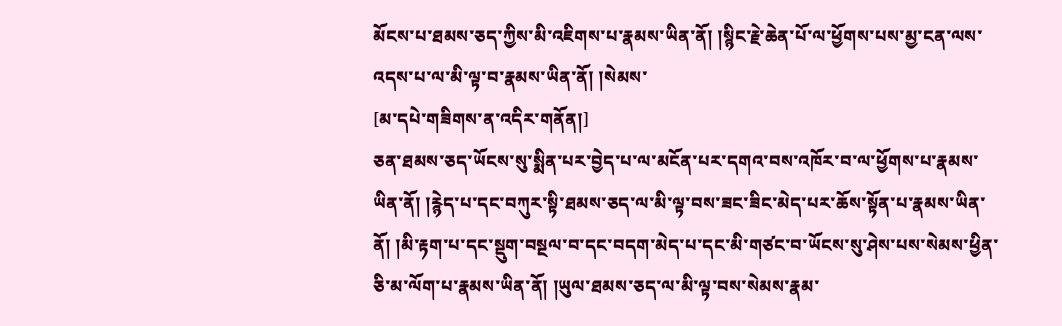མོངས་པ་ཐམས་ཅད་ཀྱིས་མི་འཇིགས་པ་རྣམས་ཡིན་ནོ། །སྙིང་རྗེ་ཆེན་པོ་ལ་ཕྱོགས་པས་མྱ་ངན་ལས་འདས་པ་ལ་མི་ལྟ་བ་རྣམས་ཡིན་ནོ། །སེམས་
[མ་དཔེ་གཟིགས་ན་འདིར་གནོན།]
ཅན་ཐམས་ཅད་ཡོངས་སུ་སྨིན་པར་བྱེད་པ་ལ་མངོན་པར་དགའ་བས་འཁོར་བ་ལ་ཕྱོགས་པ་རྣམས་ཡིན་ནོ། །རྙེད་པ་དང་བཀུར་སྟི་ཐམས་ཅད་ལ་མི་ལྟ་བས་ཟང་ཟིང་མེད་པར་ཆོས་སྟོན་པ་རྣམས་ཡིན་ནོ། །མི་རྟག་པ་དང་སྡུག་བསྔལ་བ་དང་བདག་མེད་པ་དང་མི་གཙང་བ་ཡོངས་སུ་ཤེས་པས་སེམས་ཕྱིན་ཅི་མ་ལོག་པ་རྣམས་ཡིན་ནོ། །ཡུལ་ཐམས་ཅད་ལ་མི་ལྟ་བས་སེམས་རྣམ་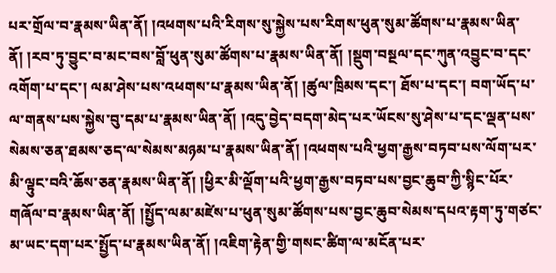པར་གྲོལ་བ་རྣམས་ཡིན་ནོ། །འཕགས་པའི་རིགས་སུ་སྐྱེས་པས་རིགས་ཕུན་སུམ་ཚོགས་པ་རྣམས་ཡིན་ནོ། །རབ་ཏུ་བྱུང་བ་མང་བས་བློ་ཕུན་སུམ་ཚོགས་པ་རྣམས་ཡིན་ནོ། །སྡུག་བསྔལ་དང་ཀུན་འབྱུང་བ་དང་འགོག་པ་དང་། ལམ་ཤེས་པས་འཕགས་པ་རྣམས་ཡིན་ནོ། །ཚུལ་ཁྲིམས་དང་། ཐོས་པ་དང་། བག་ཡོད་པ་ལ་གནས་པས་སྐྱེས་བུ་དམ་པ་རྣམས་ཡིན་ནོ། །འདུ་བྱེད་བདག་མེད་པར་ཡོངས་སུ་ཤེས་པ་དང་ལྡན་པས་སེམས་ཅན་ཐམས་ཅད་ལ་སེམས་མཉམ་པ་རྣམས་ཡིན་ནོ། །འཕགས་པའི་ཕྱག་རྒྱས་བཏབ་པས་ལོག་པར་མི་ལྟུང་བའི་ཆོས་ཅན་རྣམས་ཡིན་ནོ། །ཕྱིར་མི་ལྡོག་པའི་ཕྱག་རྒྱས་བཏབ་པས་བྱང་ཆུབ་ཀྱི་སྙིང་པོར་གཞོལ་བ་རྣམས་ཡིན་ནོ། །སྤྱོད་ལམ་མཛེས་པ་ཕུན་སུམ་ཚོགས་པས་བྱང་ཆུབ་སེམས་དཔའ་རྟག་ཏུ་གཙང་མ་ཡང་དག་པར་སྤྱོད་པ་རྣམས་ཡིན་ནོ། །འཇིག་རྟེན་གྱི་གསང་ཚིག་ལ་མངོན་པར་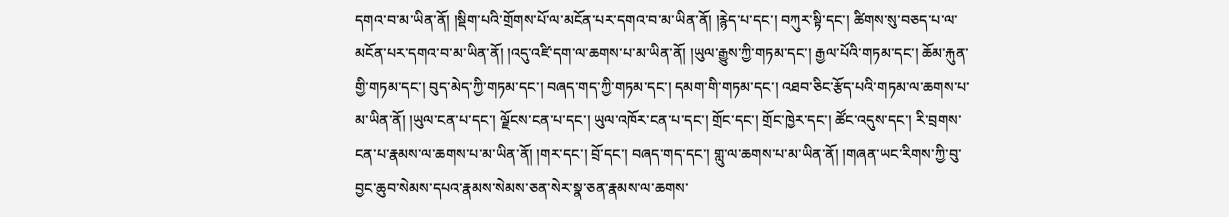དགའ་བ་མ་ཡིན་ནོ། །སྡིག་པའི་གྲོགས་པོ་ལ་མངོན་པར་དགའ་བ་མ་ཡིན་ནོ། །རྙེད་པ་དང་། བཀུར་སྟི་དང་། ཚིགས་སུ་བཅད་པ་ལ་མངོན་པར་དགའ་བ་མ་ཡིན་ནོ། །འདུ་འཛི་དག་ལ་ཆགས་པ་མ་ཡིན་ནོ། །ཡུལ་རྒྱུས་ཀྱི་གཏམ་དང་། རྒྱལ་པོའི་གཏམ་དང་། ཆོམ་རྐུན་གྱི་གཏམ་དང་། བུད་མེད་ཀྱི་གཏམ་དང་། བཞད་གད་ཀྱི་གཏམ་དང་། དམག་གི་གཏམ་དང་། འཐབ་ཅིང་རྩོད་པའི་གཏམ་ལ་ཆགས་པ་མ་ཡིན་ནོ། །ཡུལ་ངན་པ་དང་། ལྗོངས་ངན་པ་དང་། ཡུལ་འཁོར་ངན་པ་དང་། གྲོང་དང་། གྲོང་ཁྱེར་དང་། ཚོང་འདུས་དང་། རི་བྲགས་ངན་པ་རྣམས་ལ་ཆགས་པ་མ་ཡིན་ནོ། །གར་དང་། བྲོ་དང་། བཞད་གད་དང་། གླུ་ལ་ཆགས་པ་མ་ཡིན་ནོ། །གཞན་ཡང་རིགས་ཀྱི་བུ་བྱང་ཆུབ་སེམས་དཔའ་རྣམས་སེམས་ཅན་སེར་སྣ་ཅན་རྣམས་ལ་ཆགས་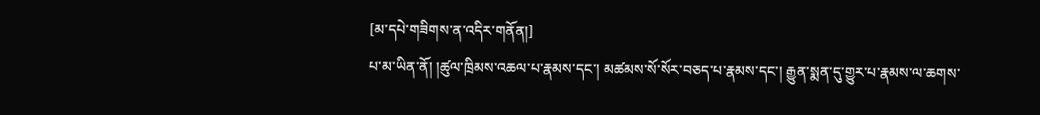[མ་དཔེ་གཟིགས་ན་འདིར་གནོན།]
པ་མ་ཡིན་ནོ། །ཚུལ་ཁྲིམས་འཆལ་པ་རྣམས་དང་། མཚམས་སོ་སོར་བཅད་པ་རྣམས་དང་། རྒྱུན་སྨན་དུ་གྱུར་པ་རྣམས་ལ་ཆགས་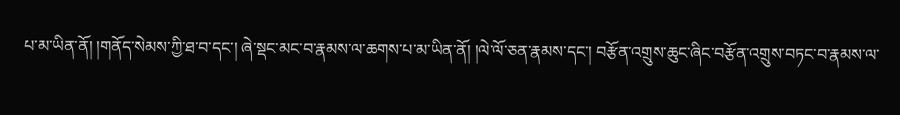པ་མ་ཡིན་ནོ། །གནོད་སེམས་ཀྱི་ཐ་བ་དང་། ཞེ་སྡང་མང་བ་རྣམས་ལ་ཆགས་པ་མ་ཡིན་ནོ། །ལེ་ལོ་ཅན་རྣམས་དང་། བརྩོན་འགྲུས་ཆུང་ཞིང་བརྩོན་འགྲུས་བཏང་བ་རྣམས་ལ་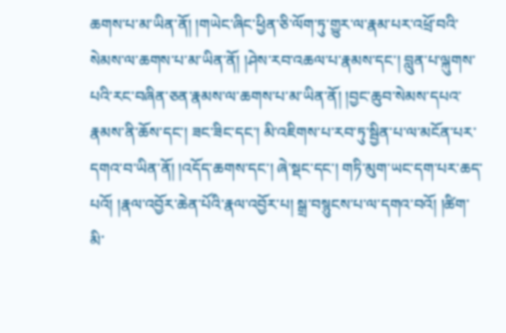ཆགས་པ་མ་ཡིན་ནོ། །གཡེང་ཞིང་ཕྱིན་ཅི་ལོག་ཏུ་གྱུར་ལ་རྣམ་པར་འཕྲོ་བའི་སེམས་ལ་ཆགས་པ་མ་ཡིན་ནོ། །ཤེས་རབ་འཆལ་པ་རྣམས་དང་། བླུན་པ་ལྐུགས་པའི་རང་བཞིན་ཅན་རྣམས་ལ་ཆགས་པ་མ་ཡིན་ནོ། །བྱང་ཆུབ་སེམས་དཔའ་རྣམས་ནི་ཆོས་དང་། ཟང་ཟིང་དང་། མི་འཇིགས་པ་རབ་ཏུ་སྦྱིན་པ་ལ་མངོན་པར་དགའ་བ་ཡིན་ནོ། །འདོད་ཆགས་དང་། ཞེ་སྡང་དང་། གཏི་མུག་ཡང་དག་པར་ཆད་པའོ། །རྣལ་འབྱོར་ཆེན་པོའི་རྣལ་འབྱོར་པ། སྒྲ་བསྙུངས་པ་ལ་དགའ་བའོ། །ཚིག་མི་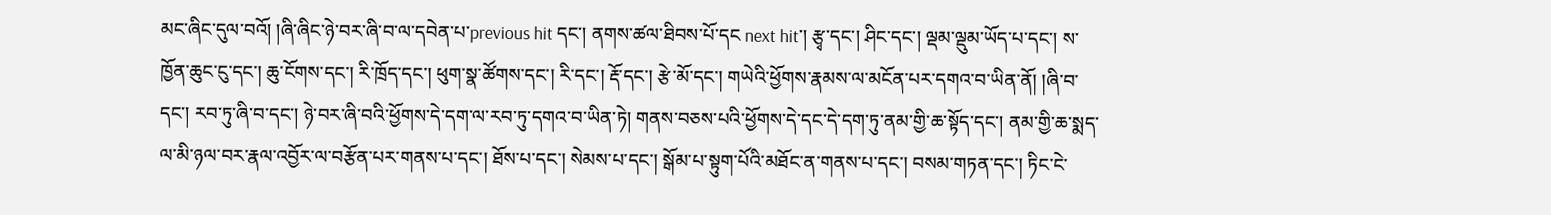མང་ཞིང་དུལ་བའོ། །ཞི་ཞིང་ཉེ་བར་ཞི་བ་ལ་དབེན་པ་previous hit དང་། ནགས་ཚལ་ཐིབས་པོ་དང next hit་། རྩྭ་དང་། ཤིང་དང་། ལྡམ་ལྡུམ་ཡོད་པ་དང་། ས་ཁྱོན་ཆུང་ངུ་དང་། ཆུ་ངོགས་དང་། རི་ཁྲོད་དང་། ཕུག་སྣ་ཚོགས་དང་། རི་དང་། རྡོ་དང་། རྩེ་མོ་དང་། གཡེའི་ཕྱོགས་རྣམས་ལ་མངོན་པར་དགའ་བ་ཡིན་ནོ། །ཞི་བ་དང་། རབ་ཏུ་ཞི་བ་དང་། ཉེ་བར་ཞི་བའི་ཕྱོགས་དེ་དག་ལ་རབ་ཏུ་དགའ་བ་ཡིན་ཏེ། གནས་བཅས་པའི་ཕྱོགས་དེ་དང་དེ་དག་ཏུ་ནམ་གྱི་ཆ་སྟོད་དང་། ནམ་གྱི་ཆ་སྨད་ལ་མི་ཉལ་བར་རྣལ་འབྱོར་ལ་བརྩོན་པར་གནས་པ་དང་། ཐོས་པ་དང་། སེམས་པ་དང་། སྒོམ་པ་སྟུག་པོའི་མཐོང་ན་གནས་པ་དང་། བསམ་གཏན་དང་། ཏིང་ངེ་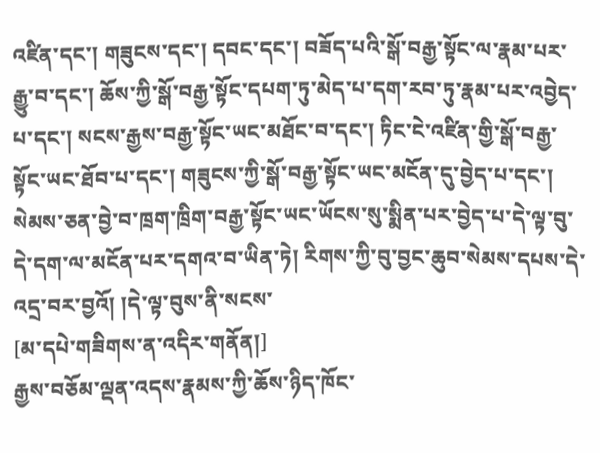འཛིན་དང་། གཟུངས་དང་། དབང་དང་། བཟོད་པའི་སྒོ་བརྒྱ་སྟོང་ལ་རྣམ་པར་རྒྱུ་བ་དང་། ཆོས་ཀྱི་སྒོ་བརྒྱ་སྟོང་དཔག་ཏུ་མེད་པ་དག་རབ་ཏུ་རྣམ་པར་འབྱེད་པ་དང་། སངས་རྒྱས་བརྒྱ་སྟོང་ཡང་མཐོང་བ་དང་། ཏིང་ངེ་འཛིན་གྱི་སྒོ་བརྒྱ་སྟོང་ཡང་ཐོབ་པ་དང་། གཟུངས་ཀྱི་སྒོ་བརྒྱ་སྟོང་ཡང་མངོན་དུ་བྱེད་པ་དང་། སེམས་ཅན་བྱེ་བ་ཁྲག་ཁྲིག་བརྒྱ་སྟོང་ཡང་ཡོངས་སུ་སྨིན་པར་བྱེད་པ་དེ་ལྟ་བུ་དེ་དག་ལ་མངོན་པར་དགའ་བ་ཡིན་ཏེ། རིགས་ཀྱི་བུ་བྱང་ཆུབ་སེམས་དཔས་དེ་འདྲ་བར་བྱའོ། །དེ་ལྟ་བུས་ནི་སངས་
[མ་དཔེ་གཟིགས་ན་འདིར་གནོན།]
རྒྱས་བཅོམ་ལྡན་འདས་རྣམས་ཀྱི་ཆོས་ཉིད་ཁོང་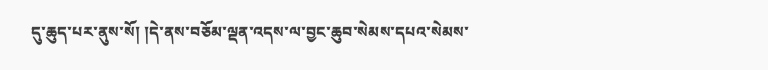དུ་ཆུད་པར་ནུས་སོ། །དེ་ནས་བཅོམ་ལྡན་འདས་ལ་བྱང་ཆུབ་སེམས་དཔའ་སེམས་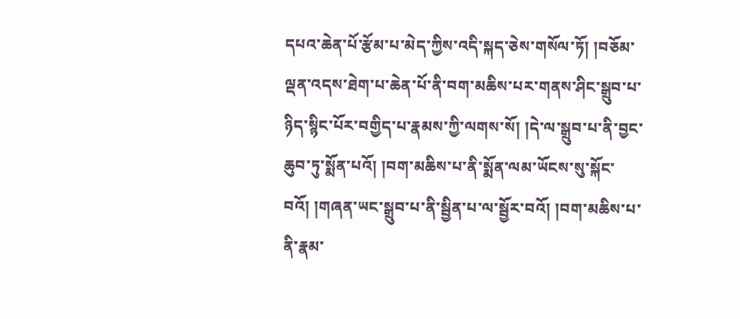དཔའ་ཆེན་པོ་རྩོམ་པ་མེད་ཀྱིས་འདི་སྐད་ཅེས་གསོལ་ཏོ། །བཅོམ་ལྡན་འདས་ཐེག་པ་ཆེན་པོ་ནི་བག་མཆིས་པར་གནས་ཤིང་སྒྲུབ་པ་ཉིད་སྙིང་པོར་བགྱིད་པ་རྣམས་ཀྱི་ལགས་སོ། །དེ་ལ་སྒྲུབ་པ་ནི་བྱང་ཆུབ་ཏུ་སྨོན་པའོ། །བག་མཆིས་པ་ནི་སྨོན་ལམ་ཡོངས་སུ་སྐོང་བའོ། །གཞན་ཡང་སྒྲུབ་པ་ནི་སྦྱིན་པ་ལ་སྦྱོར་བའོ། །བག་མཆིས་པ་ནི་རྣམ་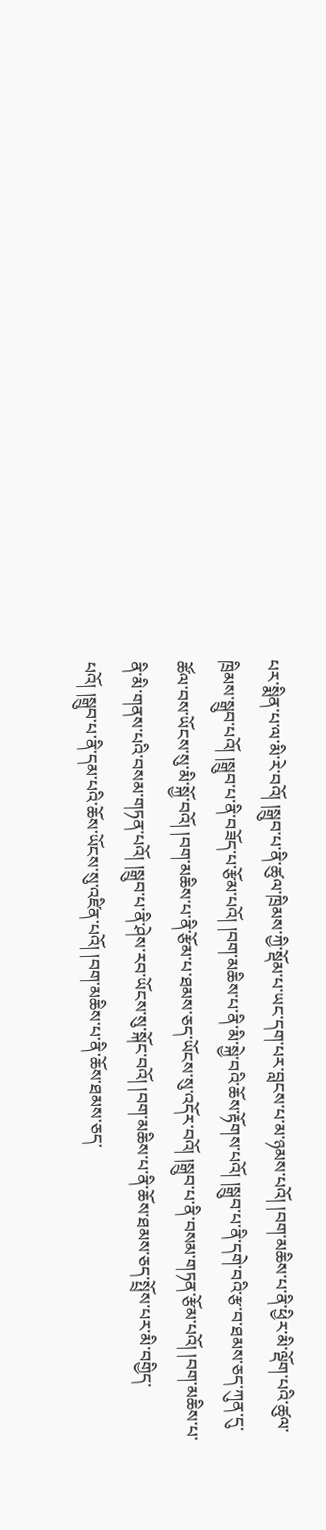པར་སྨིན་པ་ལ་མི་རེ་བའོ། །སྒྲུབ་པ་ནི་ཚུལ་ཁྲིམས་ཀྱི་སྡོམ་པ་ཡང་དག་པར་བླངས་པ་མ་ཉམས་པའོ། །བག་མཆིས་པ་ནི་ཕྱིར་མི་ལྡོག་པའི་ཚུལ་ཁྲིམས་སྒྲུབ་པའོ། །སྒྲུབ་པ་ནི་བཟོད་པ་རྩོམ་པའོ། །བག་མཆིས་པ་ནི་མི་སྐྱེ་བའི་ཆོས་རྟོགས་པའོ། །སྒྲུབ་པ་ནི་དགེ་བའི་རྩ་བ་ཐམས་ཅད་ཀུན་དུ་ཚོལ་བས་ཡོངས་སུ་མི་སྐྱོ་བའོ། །བག་མཆིས་པ་ནི་རྩོམ་པ་ཐམས་ཅད་ཡོངས་སུ་འདོར་བའོ། །སྒྲུབ་པ་ནི་བསམ་གཏན་རྩོམ་པའོ། །བག་མཆིས་པ་ནི་མི་གནས་པའི་བསམ་གཏན་པའོ། །སྒྲུབ་པ་ནི་ཤེས་རབ་ཡོངས་སུ་སྐོང་བའོ། །བག་མཆིས་པ་ནི་ཆོས་ཐམས་ཅད་སྤྲོས་པར་མི་བགྱིད་པའོ། །སྒྲུབ་པ་ནི་དམ་པའི་ཆོས་ཡོངས་སུ་འཛིན་པའོ། །བག་མཆིས་པ་ནི་ཆོས་ཐམས་ཅད་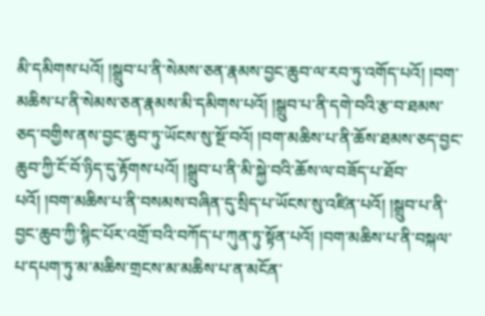མི་དམིགས་པའོ། །སྒྲུབ་པ་ནི་སེམས་ཅན་རྣམས་བྱང་ཆུབ་ལ་རབ་ཏུ་འགོད་པའོ། །བག་མཆིས་པ་ནི་སེམས་ཅན་རྣམས་མི་དམིགས་པའོ། །སྒྲུབ་པ་ནི་དགེ་བའི་རྩ་བ་ཐམས་ཅད་བགྱིས་ནས་བྱང་ཆུབ་ཏུ་ཡོངས་སུ་སྔོ་བའོ། །བག་མཆིས་པ་ནི་ཆོས་ཐམས་ཅད་བྱང་ཆུབ་ཀྱི་ངོ་བོ་ཉིད་དུ་རྟོགས་པའོ། །སྒྲུབ་པ་ནི་མི་སྐྱེ་བའི་ཆོས་ལ་བཟོད་པ་ཐོབ་པའོ། །བག་མཆིས་པ་ནི་བསམས་བཞིན་དུ་སྲིད་པ་ཡོངས་སུ་འཛིན་པའོ། །སྒྲུབ་པ་ནི་བྱང་ཆུབ་ཀྱི་སྙིང་པོར་འགྲོ་བའི་བཀོད་པ་ཀུན་ཏུ་སྟོན་པའོ། །བག་མཆིས་པ་ནི་བསྐལ་པ་དཔག་ཏུ་མ་མཆིས་གྲངས་མ་མཆིས་པ་ན་མངོན་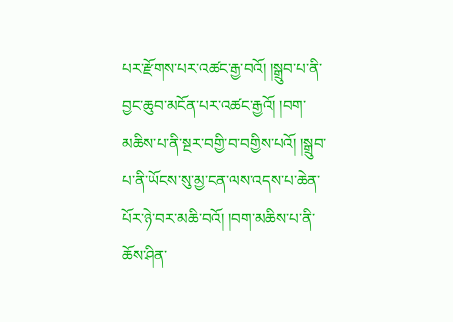པར་རྫོགས་པར་འཚང་རྒྱ་བའོ། །སྒྲུབ་པ་ནི་བྱང་ཆུབ་མངོན་པར་འཚང་རྒྱའོ། །བག་མཆིས་པ་ནི་སྔར་བགྱི་བ་བགྱིས་པའོ། །སྒྲུབ་པ་ནི་ཡོངས་སུ་མྱ་ངན་ལས་འདས་པ་ཆེན་པོར་ཉེ་བར་མཆི་བའོ། །བག་མཆིས་པ་ནི་ཆོས་ཤིན་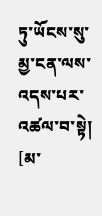ཏུ་ཡོངས་སུ་མྱ་ངན་ལས་འདས་པར་འཚལ་བ་སྟེ།
[མ་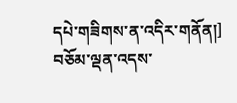དཔེ་གཟིགས་ན་འདིར་གནོན།]
བཅོམ་ལྡན་འདས་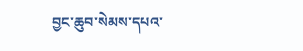བྱང་ཆུབ་སེམས་དཔའ་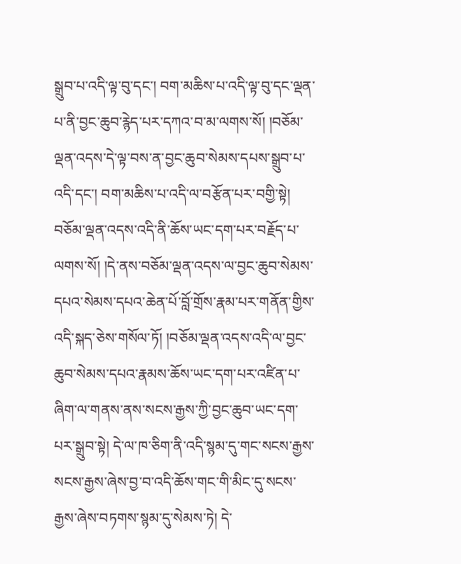སྒྲུབ་པ་འདི་ལྟ་བུ་དང་། བག་མཆིས་པ་འདི་ལྟ་བུ་དང་ལྡན་པ་ནི་བྱང་ཆུབ་རྙེད་པར་དཀའ་བ་མ་ལགས་སོ། །བཅོམ་ལྡན་འདས་དེ་ལྟ་བས་ན་བྱང་ཆུབ་སེམས་དཔས་སྒྲུབ་པ་འདི་དང་། བག་མཆིས་པ་འདི་ལ་བརྩོན་པར་བགྱི་སྟེ། བཅོམ་ལྡན་འདས་འདི་ནི་ཆོས་ཡང་དག་པར་བརྗོད་པ་ལགས་སོ། །དེ་ནས་བཅོམ་ལྡན་འདས་ལ་བྱང་ཆུབ་སེམས་དཔའ་སེམས་དཔའ་ཆེན་པོ་བློ་གྲོས་རྣམ་པར་གནོན་གྱིས་འདི་སྐད་ཅེས་གསོལ་ཏོ། །བཅོམ་ལྡན་འདས་འདི་ལ་བྱང་ཆུབ་སེམས་དཔའ་རྣམས་ཆོས་ཡང་དག་པར་འཛིན་པ་ཞིག་ལ་གནས་ནས་སངས་རྒྱས་ཀྱི་བྱང་ཆུབ་ཡང་དག་པར་སྒྲུབ་སྟེ། དེ་ལ་ཁ་ཅིག་ནི་འདི་སྙམ་དུ་གང་སངས་རྒྱས་སངས་རྒྱས་ཞེས་བྱ་བ་འདི་ཆོས་གང་གི་མིང་དུ་སངས་རྒྱས་ཞེས་བཏགས་སྙམ་དུ་སེམས་ཏེ། དེ་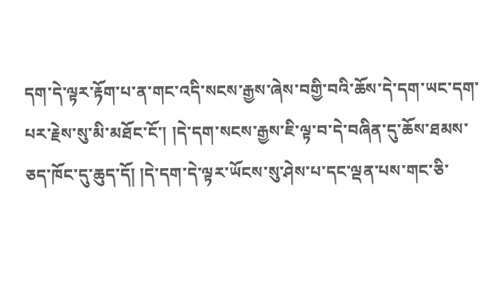དག་དེ་ལྟར་རྟོག་པ་ན་གང་འདི་སངས་རྒྱས་ཞེས་བགྱི་བའི་ཆོས་དེ་དག་ཡང་དག་པར་རྗེས་སུ་མི་མཐོང་ངོ་། །དེ་དག་སངས་རྒྱས་ཇི་ལྟ་བ་དེ་བཞིན་དུ་ཆོས་ཐམས་ཅད་ཁོང་དུ་ཆུད་དོ། །དེ་དག་དེ་ལྟར་ཡོངས་སུ་ཤེས་པ་དང་ལྡན་པས་གང་ཅི་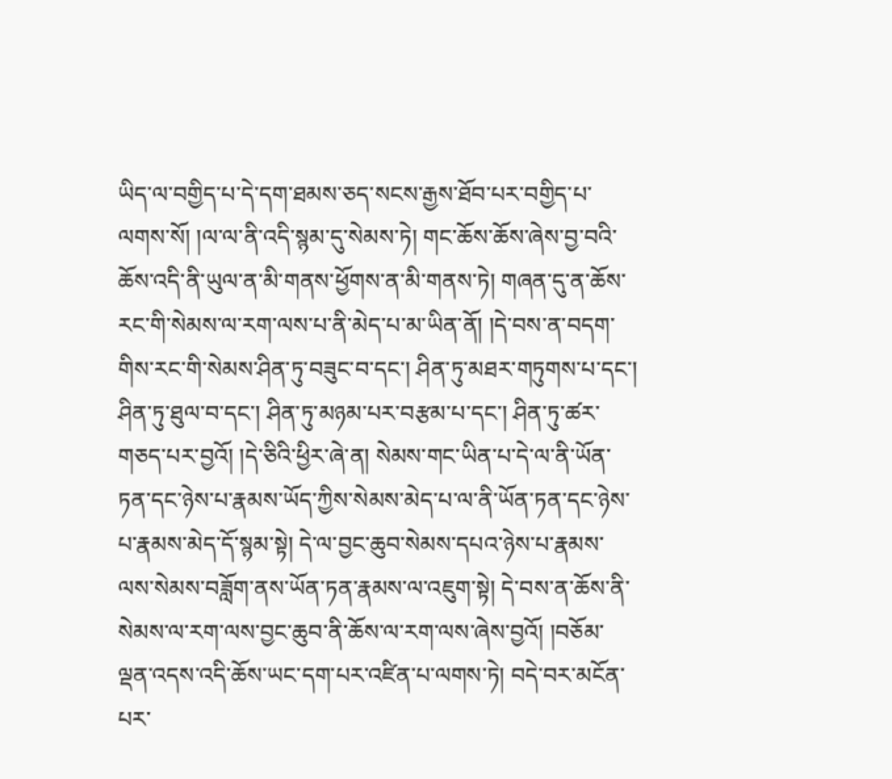ཡིད་ལ་བགྱིད་པ་དེ་དག་ཐམས་ཅད་སངས་རྒྱས་ཐོབ་པར་བགྱིད་པ་ལགས་སོ། །ལ་ལ་ནི་འདི་སྙམ་དུ་སེམས་ཏེ། གང་ཆོས་ཆོས་ཞེས་བྱ་བའི་ཆོས་འདི་ནི་ཡུལ་ན་མི་གནས་ཕྱོགས་ན་མི་གནས་ཏེ། གཞན་དུ་ན་ཆོས་རང་གི་སེམས་ལ་རག་ལས་པ་ནི་མེད་པ་མ་ཡིན་ནོ། །དེ་བས་ན་བདག་གིས་རང་གི་སེམས་ཤིན་ཏུ་བཟུང་བ་དང་། ཤིན་ཏུ་མཐར་གཏུགས་པ་དང་། ཤིན་ཏུ་ཐུལ་བ་དང་། ཤིན་ཏུ་མཉམ་པར་བརྩམ་པ་དང་། ཤིན་ཏུ་ཚར་གཅད་པར་བྱའོ། །དེ་ཅིའི་ཕྱིར་ཞེ་ན། སེམས་གང་ཡིན་པ་དེ་ལ་ནི་ཡོན་ཏན་དང་ཉེས་པ་རྣམས་ཡོད་ཀྱིས་སེམས་མེད་པ་ལ་ནི་ཡོན་ཏན་དང་ཉེས་པ་རྣམས་མེད་དོ་སྙམ་སྟེ། དེ་ལ་བྱང་ཆུབ་སེམས་དཔའ་ཉེས་པ་རྣམས་ལས་སེམས་བཟློག་ནས་ཡོན་ཏན་རྣམས་ལ་འཇུག་སྟེ། དེ་བས་ན་ཆོས་ནི་སེམས་ལ་རག་ལས་བྱང་ཆུབ་ནི་ཆོས་ལ་རག་ལས་ཞེས་བྱའོ། །བཅོམ་ལྡན་འདས་འདི་ཆོས་ཡང་དག་པར་འཛིན་པ་ལགས་ཏེ། བདེ་བར་མངོན་པར་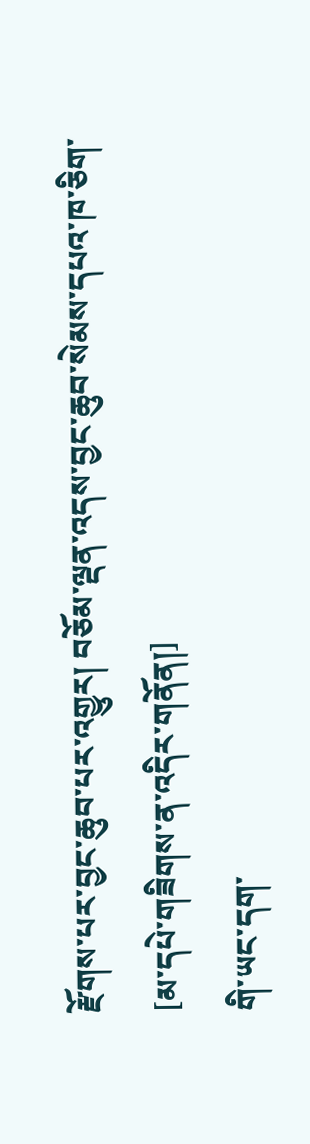རྫོགས་པར་བྱང་ཆུབ་པར་འགྱུར། བཅོམ་ལྡན་འདས་བྱང་ཆུབ་སེམས་དཔའ་ཁ་ཅིག་
[མ་དཔེ་གཟིགས་ན་འདིར་གནོན།]
གི་ཡང་དག་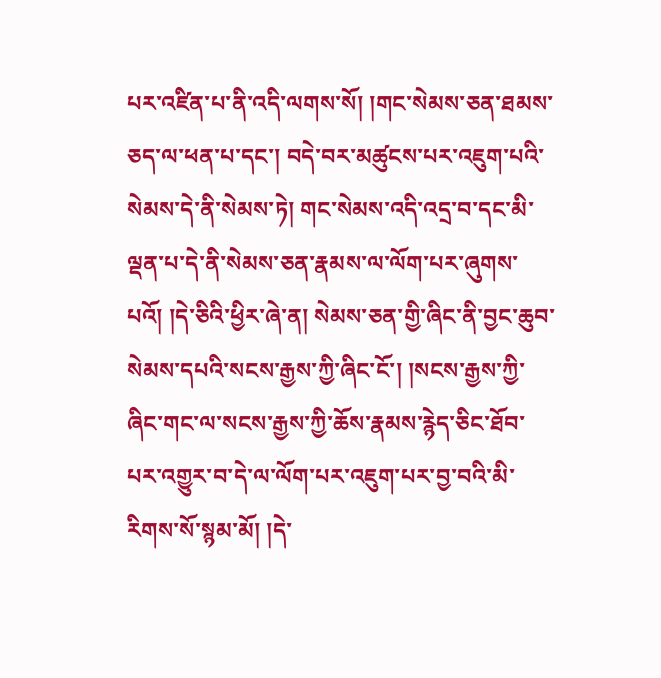པར་འཛིན་པ་ནི་འདི་ལགས་སོ། །གང་སེམས་ཅན་ཐམས་ཅད་ལ་ཕན་པ་དང་། བདེ་བར་མཚུངས་པར་འཇུག་པའི་སེམས་དེ་ནི་སེམས་ཏེ། གང་སེམས་འདི་འདྲ་བ་དང་མི་ལྡན་པ་དེ་ནི་སེམས་ཅན་རྣམས་ལ་ལོག་པར་ཞུགས་པའོ། །དེ་ཅིའི་ཕྱིར་ཞེ་ན། སེམས་ཅན་གྱི་ཞིང་ནི་བྱང་ཆུབ་སེམས་དཔའི་སངས་རྒྱས་ཀྱི་ཞིང་ངོ་། །སངས་རྒྱས་ཀྱི་ཞིང་གང་ལ་སངས་རྒྱས་ཀྱི་ཆོས་རྣམས་རྙེད་ཅིང་ཐོབ་པར་འགྱུར་བ་དེ་ལ་ལོག་པར་འཇུག་པར་བྱ་བའི་མི་རིགས་སོ་སྙམ་མོ། །དེ་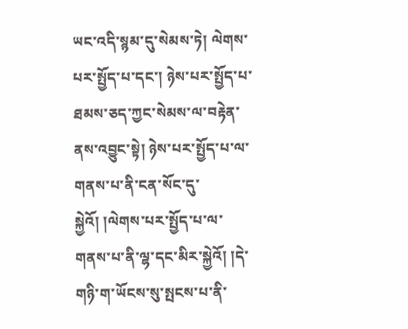ཡང་འདི་སྙམ་དུ་སེམས་ཏེ། ལེགས་པར་སྤྱོད་པ་དང་། ཉེས་པར་སྤྱོད་པ་ཐམས་ཅད་ཀྱང་སེམས་ལ་བརྟེན་ནས་འབྱུང་སྟེ། ཉེས་པར་སྤྱོད་པ་ལ་གནས་པ་ནི་ངན་སོང་དུ་སྐྱེའོ། །ལེགས་པར་སྤྱོད་པ་ལ་གནས་པ་ནི་ལྷ་དང་མིར་སྐྱེའོ། །དེ་གཉི་ག་ཡོངས་སུ་སྤངས་པ་ནི་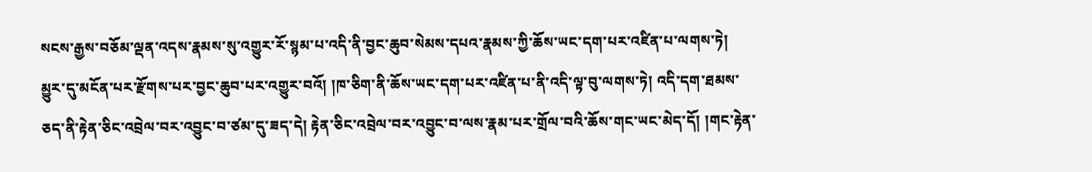སངས་རྒྱས་བཅོམ་ལྡན་འདས་རྣམས་སུ་འགྱུར་རོ་སྙམ་པ་འདི་ནི་བྱང་ཆུབ་སེམས་དཔའ་རྣམས་ཀྱི་ཆོས་ཡང་དག་པར་འཛིན་པ་ལགས་ཏེ། མྱུར་དུ་མངོན་པར་རྫོགས་པར་བྱང་ཆུབ་པར་འགྱུར་བའོ། །ཁ་ཅིག་ནི་ཆོས་ཡང་དག་པར་འཛིན་པ་ནི་འདི་ལྟ་བུ་ལགས་ཏེ། འདི་དག་ཐམས་ཅད་ནི་རྟེན་ཅིང་འབྲེལ་བར་འབྱུང་བ་ཙམ་དུ་ཟད་དེ། རྟེན་ཅིང་འབྲེལ་བར་འབྱུང་བ་ལས་རྣམ་པར་གྲོལ་བའི་ཆོས་གང་ཡང་མེད་དོ། །གང་རྟེན་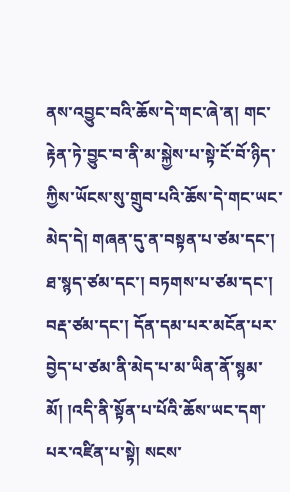ནས་འབྱུང་བའི་ཆོས་དེ་གང་ཞེ་ན། གང་རྟེན་ཏེ་བྱུང་བ་ནི་མ་སྐྱེས་པ་སྟེ་ངོ་བོ་ཉིད་ཀྱིས་ཡོངས་སུ་གྲུབ་པའི་ཆོས་དེ་གང་ཡང་མེད་དེ། གཞན་དུ་ན་བསྟན་པ་ཙམ་དང་། ཐ་སྙད་ཙམ་དང་། བཏགས་པ་ཙམ་དང་། བརྡ་ཙམ་དང་། དོན་དམ་པར་མངོན་པར་བྱེད་པ་ཙམ་ནི་མེད་པ་མ་ཡིན་ནོ་སྙམ་མོ། །འདི་ནི་སྟོན་པ་པོའི་ཆོས་ཡང་དག་པར་འཛིན་པ་སྟེ། སངས་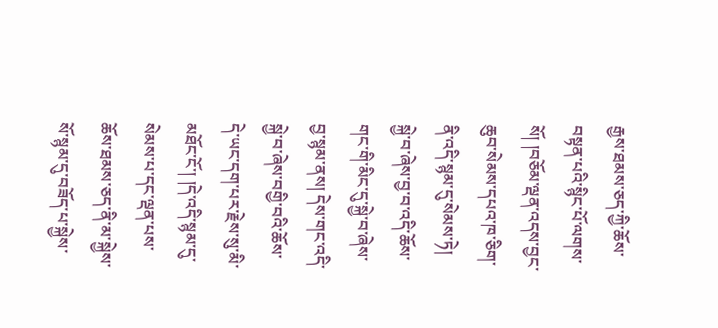རྒྱས་ཐམས་ཅད་ཀྱི་ཆོས་བསྟན་པའི་སྙིང་པོ་ལགས་སོ། །བཅོམ་ལྡན་འདས་བྱང་ཆུབ་སེམས་དཔའ་ཁ་ཅིག་ནི་འདི་སྙམ་དུ་སེམས་ཏེ། སྐྱེ་བ་ཞེས་བྱ་བ་འདི་ཆོས་གང་གི་མིང་དུ་སྐྱེ་བ་ཞེས་བྱ་སྙམ་ནས། དེས་གང་འདི་སྐྱེ་བ་ཞེས་བགྱི་བའི་ཆོས་དེ་ཡང་དག་པར་རྗེས་སུ་མི་མཐོང་ངོ་། །དེ་འདི་སྙམ་དུ་སེམས་པ་དང་ལྡན་པས་ཆོས་ཐམས་ཅད་ནི་མ་སྐྱེས་སོ་སྙམ་དུ་བཟོད་པ་སྐྱེས་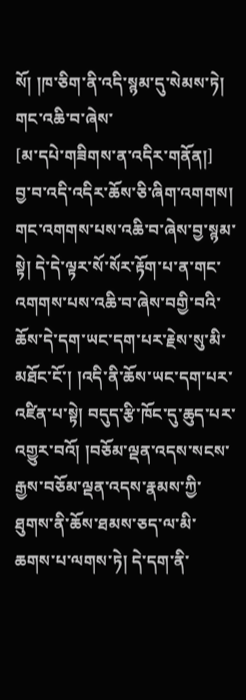སོ། །ཁ་ཅིག་ནི་འདི་སྙམ་དུ་སེམས་ཏེ། གང་འཆི་བ་ཞེས་
[མ་དཔེ་གཟིགས་ན་འདིར་གནོན།]
བྱ་བ་འདི་འདིར་ཆོས་ཅི་ཞིག་འགགས། གང་འགགས་པས་འཆི་བ་ཞེས་བྱ་སྙམ་སྟེ། དེ་དེ་ལྟར་སོ་སོར་རྟོག་པ་ན་གང་འགགས་པས་འཆི་བ་ཞེས་བགྱི་བའི་ཆོས་དེ་དག་ཡང་དག་པར་རྗེས་སུ་མི་མཐོང་ངོ་། །འདི་ནི་ཆོས་ཡང་དག་པར་འཛིན་པ་སྟེ། བདུད་རྩི་ཁོང་དུ་ཆུད་པར་འགྱུར་བའོ། །བཅོམ་ལྡན་འདས་སངས་རྒྱས་བཅོམ་ལྡན་འདས་རྣམས་ཀྱི་ཐུགས་ནི་ཆོས་ཐམས་ཅད་ལ་མི་ཆགས་པ་ལགས་ཏེ། དེ་དག་ནི་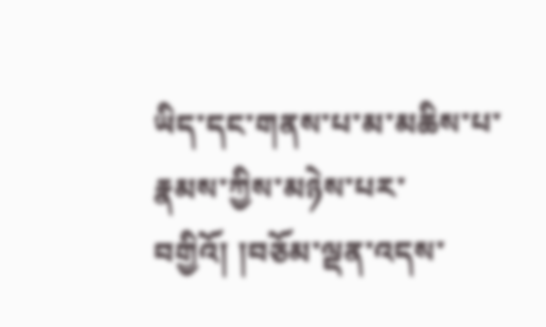ཡིད་དང་གནས་པ་མ་མཆིས་པ་རྣམས་ཀྱིས་མཉེས་པར་བགྱིའོ། །བཅོམ་ལྡན་འདས་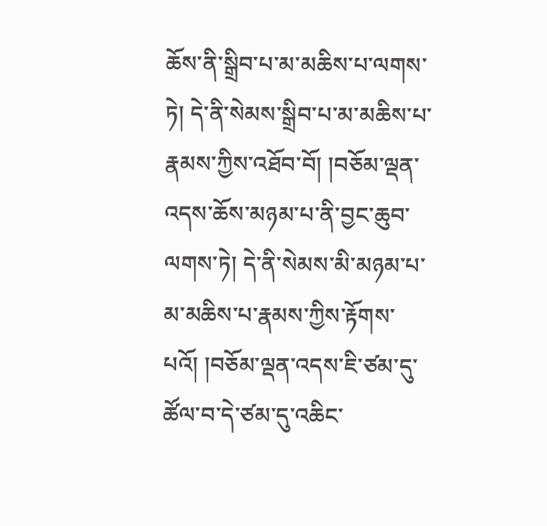ཆོས་ནི་སྒྲིབ་པ་མ་མཆིས་པ་ལགས་ཏེ། དེ་ནི་སེམས་སྒྲིབ་པ་མ་མཆིས་པ་རྣམས་ཀྱིས་འཐོབ་བོ། །བཅོམ་ལྡན་འདས་ཆོས་མཉམ་པ་ནི་བྱང་ཆུབ་ལགས་ཏེ། དེ་ནི་སེམས་མི་མཉམ་པ་མ་མཆིས་པ་རྣམས་ཀྱིས་རྟོགས་པའོ། །བཅོམ་ལྡན་འདས་ཇི་ཙམ་དུ་ཚོལ་བ་དེ་ཙམ་དུ་འཆིང་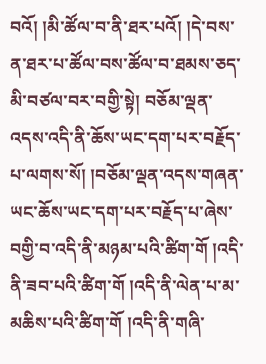བའོ། །མི་ཚོལ་བ་ནི་ཐར་པའོ། །དེ་བས་ན་ཐར་པ་ཚོལ་བས་ཚོལ་བ་ཐམས་ཅད་མི་བཙལ་བར་བགྱི་སྟེ། བཅོམ་ལྡན་འདས་འདི་ནི་ཆོས་ཡང་དག་པར་བརྗོད་པ་ལགས་སོ། །བཅོམ་ལྡན་འདས་གཞན་ཡང་ཆོས་ཡང་དག་པར་བརྗོད་པ་ཞེས་བགྱི་བ་འདི་ནི་མཉམ་པའི་ཚིག་གོ །འདི་ནི་ཟབ་པའི་ཚིག་གོ །འདི་ནི་ལེན་པ་མ་མཆིས་པའི་ཚིག་གོ །འདི་ནི་གཞི་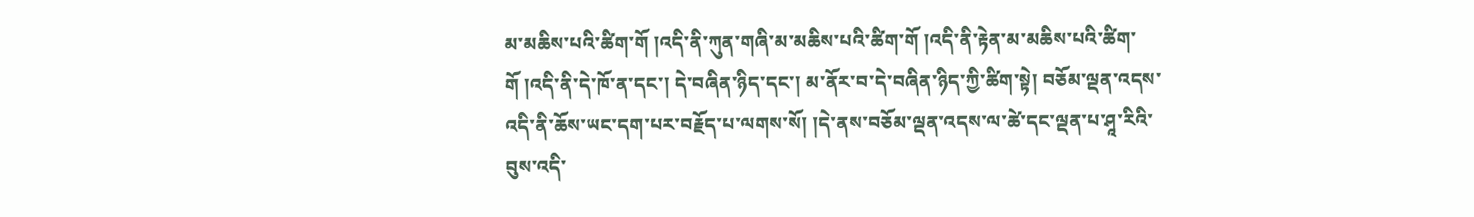མ་མཆིས་པའི་ཚིག་གོ །འདི་ནི་ཀུན་གཞི་མ་མཆིས་པའི་ཚིག་གོ །འདི་ནི་རྟེན་མ་མཆིས་པའི་ཚིག་གོ །འདི་ནི་དེ་ཁོ་ན་དང་། དེ་བཞིན་ཉིད་དང་། མ་ནོར་བ་དེ་བཞིན་ཉིད་ཀྱི་ཚིག་སྟེ། བཅོམ་ལྡན་འདས་འདི་ནི་ཆོས་ཡང་དག་པར་བརྗོད་པ་ལགས་སོ། །དེ་ནས་བཅོམ་ལྡན་འདས་ལ་ཚེ་དང་ལྡན་པ་ཤཱ་རིའི་བུས་འདི་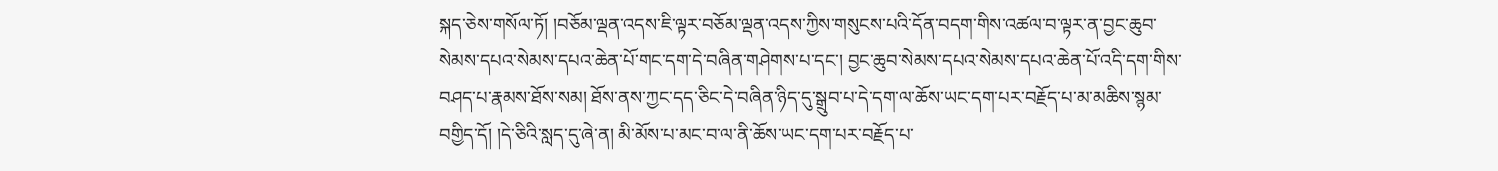སྐད་ཅེས་གསོལ་ཏོ། །བཅོམ་ལྡན་འདས་ཇི་ལྟར་བཅོམ་ལྡན་འདས་ཀྱིས་གསུངས་པའི་དོན་བདག་གིས་འཚལ་བ་ལྟར་ན་བྱང་ཆུབ་སེམས་དཔའ་སེམས་དཔའ་ཆེན་པོ་གང་དག་དེ་བཞིན་གཤེགས་པ་དང་། བྱང་ཆུབ་སེམས་དཔའ་སེམས་དཔའ་ཆེན་པོ་འདི་དག་གིས་བཤད་པ་རྣམས་ཐོས་སམ། ཐོས་ནས་ཀྱང་དད་ཅིང་དེ་བཞིན་ཉིད་དུ་སྒྲུབ་པ་དེ་དག་ལ་ཆོས་ཡང་དག་པར་བརྗོད་པ་མ་མཆིས་སྙམ་བགྱིད་དོ། །དེ་ཅིའི་སླད་དུ་ཞེ་ན། མི་མོས་པ་མང་བ་ལ་ནི་ཆོས་ཡང་དག་པར་བརྗོད་པ་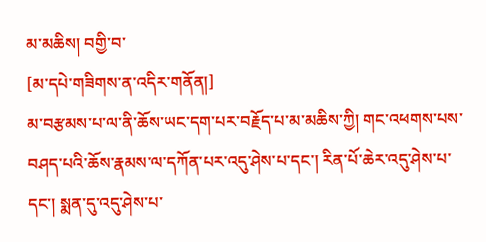མ་མཆིས། བགྱི་བ་
[མ་དཔེ་གཟིགས་ན་འདིར་གནོན།]
མ་བརྩམས་པ་ལ་ནི་ཆོས་ཡང་དག་པར་བརྗོད་པ་མ་མཆིས་ཀྱི། གང་འཕགས་པས་བཤད་པའི་ཆོས་རྣམས་ལ་དཀོན་པར་འདུ་ཤེས་པ་དང་། རིན་པོ་ཆེར་འདུ་ཤེས་པ་དང་། སྨན་དུ་འདུ་ཤེས་པ་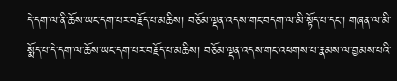དེ་དག་ལ་ནི་ཆོས་ཡང་དག་པར་བརྗོད་པ་མཆིས། བཅོམ་ལྡན་འདས་གང་བདག་ལ་མི་སྟོད་པ་དང་། གཞན་ལ་མི་སྨོད་པ་དེ་དག་ལ་ཆོས་ཡང་དག་པར་བརྗོད་པ་མཆིས། བཅོམ་ལྡན་འདས་གང་འཕགས་པ་རྣམས་ལ་བྱམས་པའི་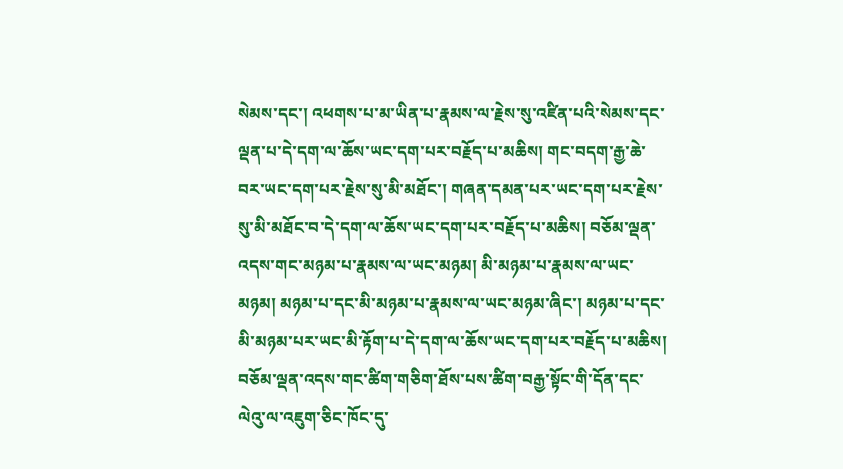སེམས་དང་། འཕགས་པ་མ་ཡིན་པ་རྣམས་ལ་རྗེས་སུ་འཛིན་པའི་སེམས་དང་ལྡན་པ་དེ་དག་ལ་ཆོས་ཡང་དག་པར་བརྗོད་པ་མཆིས། གང་བདག་རྒྱ་ཆེ་བར་ཡང་དག་པར་རྗེས་སུ་མི་མཐོང་། གཞན་དམན་པར་ཡང་དག་པར་རྗེས་སུ་མི་མཐོང་བ་དེ་དག་ལ་ཆོས་ཡང་དག་པར་བརྗོད་པ་མཆིས། བཅོམ་ལྡན་འདས་གང་མཉམ་པ་རྣམས་ལ་ཡང་མཉམ། མི་མཉམ་པ་རྣམས་ལ་ཡང་མཉམ། མཉམ་པ་དང་མི་མཉམ་པ་རྣམས་ལ་ཡང་མཉམ་ཞིང་། མཉམ་པ་དང་མི་མཉམ་པར་ཡང་མི་རྟོག་པ་དེ་དག་ལ་ཆོས་ཡང་དག་པར་བརྗོད་པ་མཆིས། བཅོམ་ལྡན་འདས་གང་ཚིག་གཅིག་ཐོས་པས་ཚིག་བརྒྱ་སྟོང་གི་དོན་དང་ལེའུ་ལ་འཇུག་ཅིང་ཁོང་དུ་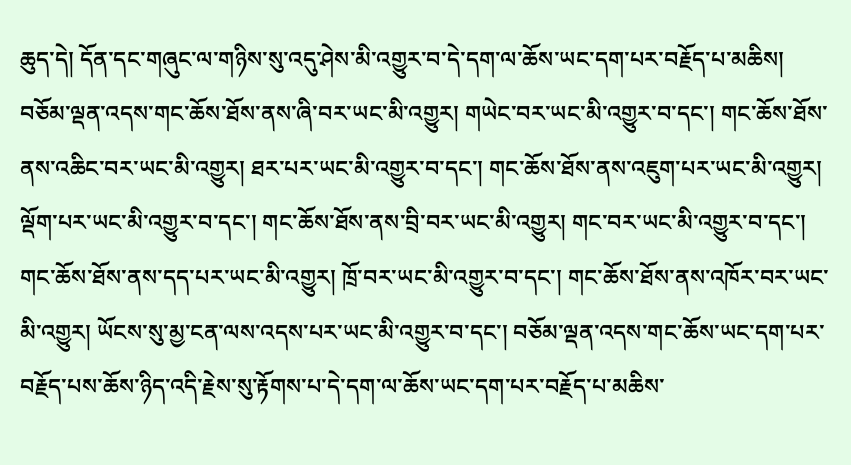ཆུད་དེ། དོན་དང་གཞུང་ལ་གཉིས་སུ་འདུ་ཤེས་མི་འགྱུར་བ་དེ་དག་ལ་ཆོས་ཡང་དག་པར་བརྗོད་པ་མཆིས། བཅོམ་ལྡན་འདས་གང་ཆོས་ཐོས་ནས་ཞི་བར་ཡང་མི་འགྱུར། གཡེང་བར་ཡང་མི་འགྱུར་བ་དང་། གང་ཆོས་ཐོས་ནས་འཆིང་བར་ཡང་མི་འགྱུར། ཐར་པར་ཡང་མི་འགྱུར་བ་དང་། གང་ཆོས་ཐོས་ནས་འཇུག་པར་ཡང་མི་འགྱུར། ལྡོག་པར་ཡང་མི་འགྱུར་བ་དང་། གང་ཆོས་ཐོས་ནས་བྲི་བར་ཡང་མི་འགྱུར། གང་བར་ཡང་མི་འགྱུར་བ་དང་། གང་ཆོས་ཐོས་ནས་དད་པར་ཡང་མི་འགྱུར། ཁྲོ་བར་ཡང་མི་འགྱུར་བ་དང་། གང་ཆོས་ཐོས་ནས་འཁོར་བར་ཡང་མི་འགྱུར། ཡོངས་སུ་མྱ་ངན་ལས་འདས་པར་ཡང་མི་འགྱུར་བ་དང་། བཅོམ་ལྡན་འདས་གང་ཆོས་ཡང་དག་པར་བརྗོད་པས་ཆོས་ཉིད་འདི་རྗེས་སུ་རྟོགས་པ་དེ་དག་ལ་ཆོས་ཡང་དག་པར་བརྗོད་པ་མཆིས་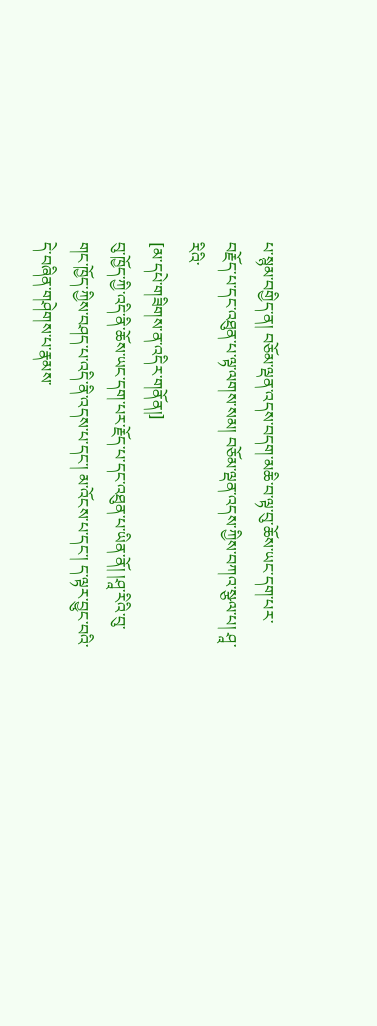པ་སྙམ་བགྱིད་ན། བཅོམ་ལྡན་འདས་བདག་མཆི་བ་ལྟ་བུ་ཆོས་ཡང་དག་པར་བརྗོད་པ་དང་འཐུན་པ་ལྟ་ལགས་སམ། བཅོམ་ལྡན་འདས་ཀྱིས་བཀའ་སྩལ་པ། ཤཱ་རིའི་
[མ་དཔེ་གཟིགས་ན་འདིར་གནོན།]
བུ་ཁྱོད་ཀྱི་འདི་ནི་ཆོས་ཡང་དག་པར་རྗོད་པ་དང་འཐུན་པ་ཡིན་ནོ། །ཤཱ་རིའི་བུ་གང་ཁྱོད་ཀྱིས་བཤད་པ་འདི་ནི་འདས་པ་དང་། མ་འོངས་པ་དང་། ད་ལྟར་བྱུང་བའི་དེ་བཞིན་གཤེགས་པ་རྣམས་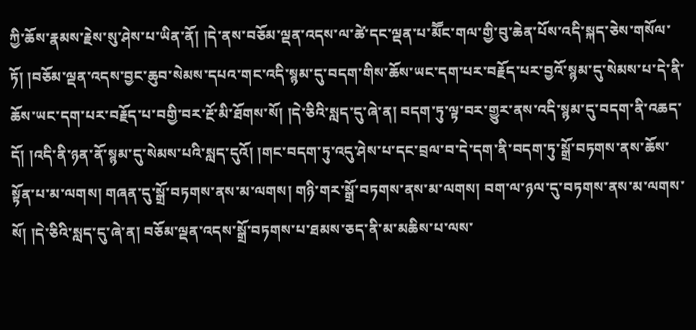ཀྱི་ཆོས་རྣམས་རྗེས་སུ་ཤེས་པ་ཡིན་ནོ། །དེ་ནས་བཅོམ་ལྡན་འདས་ལ་ཚེ་དང་ལྡན་པ་མཽང་གལ་གྱི་བུ་ཆེན་པོས་འདི་སྐད་ཅེས་གསོལ་ཏོ། །བཅོམ་ལྡན་འདས་བྱང་ཆུབ་སེམས་དཔའ་གང་འདི་སྙམ་དུ་བདག་གིས་ཆོས་ཡང་དག་པར་བརྗོད་པར་བྱའོ་སྙམ་དུ་སེམས་པ་དེ་ནི་ཆོས་ཡང་དག་པར་བརྗོད་པ་བགྱི་བར་རྔོ་མི་ཐོགས་སོ། །དེ་ཅིའི་སླད་དུ་ཞེ་ན། བདག་ཏུ་ལྟ་བར་གྱུར་ནས་འདི་སྙམ་དུ་བདག་ནི་འཆད་དོ། །འདི་ནི་ཉན་ནོ་སྙམ་དུ་སེམས་པའི་སླད་དུའོ། །གང་བདག་ཏུ་འདུ་ཤེས་པ་དང་བྲལ་བ་དེ་དག་ནི་བདག་ཏུ་སྒྲོ་བཏགས་ནས་ཆོས་སྟོན་པ་མ་ལགས། གཞན་དུ་སྒྲོ་བཏགས་ནས་མ་ལགས། གཉི་གར་སྒྲོ་བཏགས་ནས་མ་ལགས། བག་ལ་ཉལ་དུ་བཏགས་ནས་མ་ལགས་སོ། །དེ་ཅིའི་སླད་དུ་ཞེ་ན། བཅོམ་ལྡན་འདས་སྒྲོ་བཏགས་པ་ཐམས་ཅད་ནི་མ་མཆིས་པ་ལས་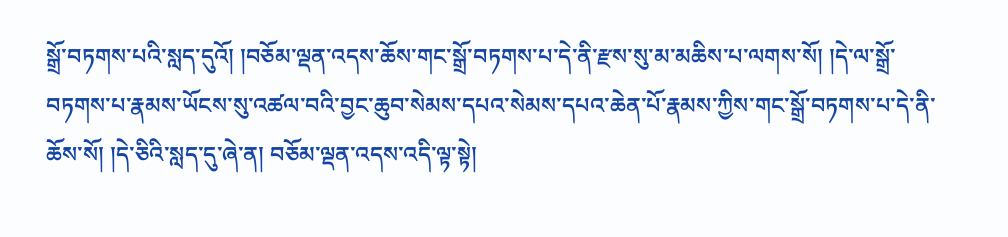སྒྲོ་བཏགས་པའི་སླད་དུའོ། །བཅོམ་ལྡན་འདས་ཆོས་གང་སྒྲོ་བཏགས་པ་དེ་ནི་རྫས་སུ་མ་མཆིས་པ་ལགས་སོ། །དེ་ལ་སྒྲོ་བཏགས་པ་རྣམས་ཡོངས་སུ་འཚལ་བའི་བྱང་ཆུབ་སེམས་དཔའ་སེམས་དཔའ་ཆེན་པོ་རྣམས་ཀྱིས་གང་སྒྲོ་བཏགས་པ་དེ་ནི་ཆོས་སོ། །དེ་ཅིའི་སླད་དུ་ཞེ་ན། བཅོམ་ལྡན་འདས་འདི་ལྟ་སྟེ།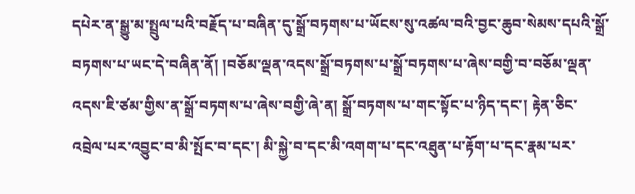དཔེར་ན་སྒྱུ་མ་སྤྲུལ་པའི་བརྗོད་པ་བཞིན་དུ་སྒྲོ་བཏགས་པ་ཡོངས་སུ་འཚལ་བའི་བྱང་ཆུབ་སེམས་དཔའི་སྒྲོ་བཏགས་པ་ཡང་དེ་བཞིན་ནོ། །བཅོམ་ལྡན་འདས་སྒྲོ་བཏགས་པ་སྒྲོ་བཏགས་པ་ཞེས་བགྱི་བ་བཅོམ་ལྡན་འདས་ཇི་ཙམ་གྱིས་ན་སྒྲོ་བཏགས་པ་ཞེས་བགྱི་ཞེ་ན། སྒྲོ་བཏགས་པ་གང་སྟོང་པ་ཉིད་དང་། རྟེན་ཅིང་འབྲེལ་པར་འབྱུང་བ་མི་སྤོང་བ་དང་། མི་སྐྱེ་བ་དང་མི་འགག་པ་དང་འཐུན་པ་རྟོག་པ་དང་རྣམ་པར་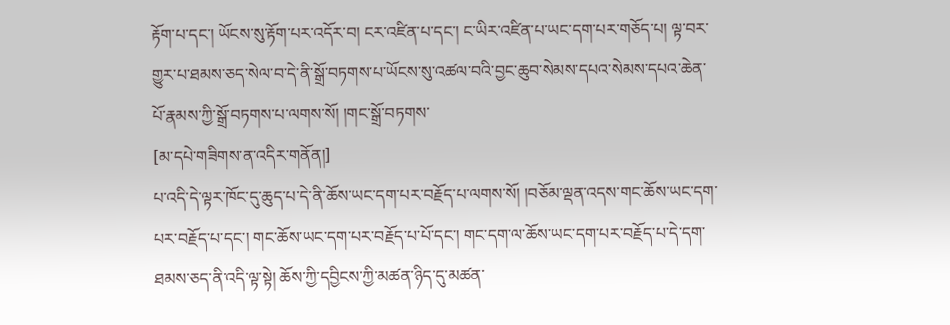རྟོག་པ་དང་། ཡོངས་སུ་རྟོག་པར་འདོར་བ། ངར་འཛིན་པ་དང་། ང་ཡིར་འཛིན་པ་ཡང་དག་པར་གཅོད་པ། ལྟ་བར་གྱུར་པ་ཐམས་ཅད་སེལ་བ་དེ་ནི་སྒྲོ་བཏགས་པ་ཡོངས་སུ་འཚལ་བའི་བྱང་ཆུབ་སེམས་དཔའ་སེམས་དཔའ་ཆེན་པོ་རྣམས་ཀྱི་སྒྲོ་བཏགས་པ་ལགས་སོ། །གང་སྒྲོ་བཏགས་
[མ་དཔེ་གཟིགས་ན་འདིར་གནོན།]
པ་འདི་དེ་ལྟར་ཁོང་དུ་ཆུད་པ་དེ་ནི་ཆོས་ཡང་དག་པར་བརྗོད་པ་ལགས་སོ། །བཅོམ་ལྡན་འདས་གང་ཆོས་ཡང་དག་པར་བརྗོད་པ་དང་། གང་ཆོས་ཡང་དག་པར་བརྗོད་པ་པོ་དང་། གང་དག་ལ་ཆོས་ཡང་དག་པར་བརྗོད་པ་དེ་དག་ཐམས་ཅད་ནི་འདི་ལྟ་སྟེ། ཆོས་ཀྱི་དབྱིངས་ཀྱི་མཚན་ཉིད་དུ་མཚན་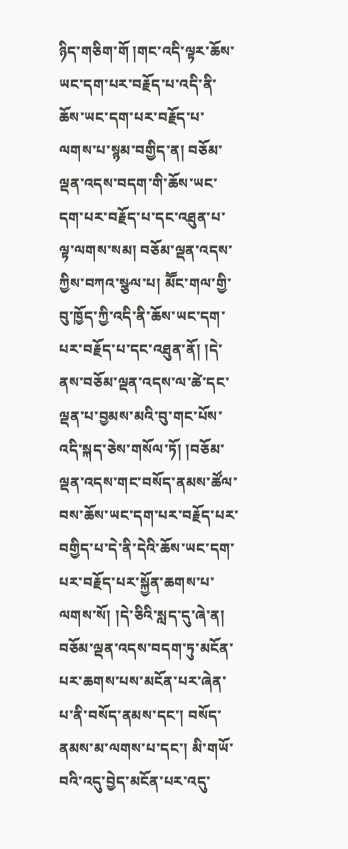ཉིད་གཅིག་གོ །གང་འདི་ལྟར་ཆོས་ཡང་དག་པར་བརྗོད་པ་འདི་ནི་ཆོས་ཡང་དག་པར་བརྗོད་པ་ལགས་པ་སྙམ་བགྱིད་ན། བཅོམ་ལྡན་འདས་བདག་གི་ཆོས་ཡང་དག་པར་བརྗོད་པ་དང་འཐུན་པ་ལྟ་ལགས་སམ། བཅོམ་ལྡན་འདས་ཀྱིས་བཀའ་སྩལ་པ། མཽང་གལ་གྱི་བུ་ཁྱོད་ཀྱི་འདི་ནི་ཆོས་ཡང་དག་པར་བརྗོད་པ་དང་འཐུན་ནོ། །དེ་ནས་བཅོམ་ལྡན་འདས་ལ་ཚེ་དང་ལྡན་པ་བྱམས་མའི་བུ་གང་པོས་འདི་སྐད་ཅེས་གསོལ་ཏོ། །བཅོམ་ལྡན་འདས་གང་བསོད་ནམས་ཚོལ་བས་ཆོས་ཡང་དག་པར་བརྗོད་པར་བགྱིད་པ་དེ་ནི་དེའི་ཆོས་ཡང་དག་པར་བརྗོད་པར་སྐྱོན་ཆགས་པ་ལགས་སོ། །དེ་ཅིའི་སླད་དུ་ཞེ་ན། བཅོམ་ལྡན་འདས་བདག་ཏུ་མངོན་པར་ཆགས་པས་མངོན་པར་ཞེན་པ་ནི་བསོད་ནམས་དང་། བསོད་ནམས་མ་ལགས་པ་དང་། མི་གཡོ་བའི་འདུ་བྱེད་མངོན་པར་འདུ་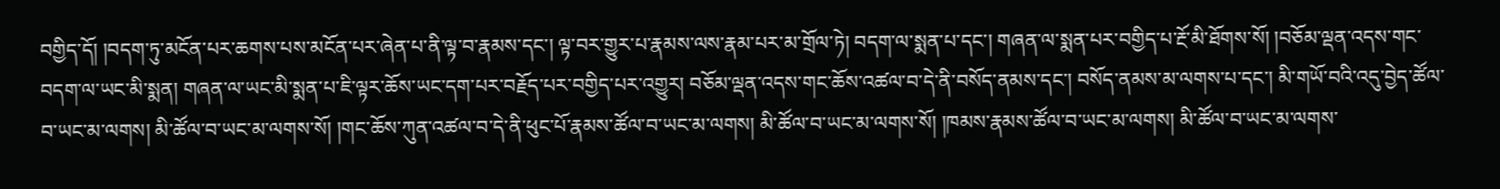བགྱིད་དོ། །བདག་ཏུ་མངོན་པར་ཆགས་པས་མངོན་པར་ཞེན་པ་ནི་ལྟ་བ་རྣམས་དང་། ལྟ་བར་གྱུར་པ་རྣམས་ལས་རྣམ་པར་མ་གྲོལ་ཏེ། བདག་ལ་སྨན་པ་དང་། གཞན་ལ་སྨན་པར་བགྱིད་པ་རྔོ་མི་ཐོགས་སོ། །བཅོམ་ལྡན་འདས་གང་བདག་ལ་ཡང་མི་སྨན། གཞན་ལ་ཡང་མི་སྨན་པ་ཇི་ལྟར་ཆོས་ཡང་དག་པར་བརྗོད་པར་བགྱིད་པར་འགྱུར། བཅོམ་ལྡན་འདས་གང་ཆོས་འཚལ་བ་དེ་ནི་བསོད་ནམས་དང་། བསོད་ནམས་མ་ལགས་པ་དང་། མི་གཡོ་བའི་འདུ་བྱེད་ཚོལ་བ་ཡང་མ་ལགས། མི་ཚོལ་བ་ཡང་མ་ལགས་སོ། །གང་ཆོས་ཀུན་འཚལ་བ་དེ་ནི་ཕུང་པོ་རྣམས་ཚོལ་བ་ཡང་མ་ལགས། མི་ཚོལ་བ་ཡང་མ་ལགས་སོ། །ཁམས་རྣམས་ཚོལ་བ་ཡང་མ་ལགས། མི་ཚོལ་བ་ཡང་མ་ལགས་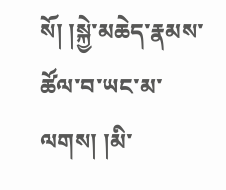སོ། །སྐྱེ་མཆེད་རྣམས་ཚོལ་བ་ཡང་མ་ལགས། །མི་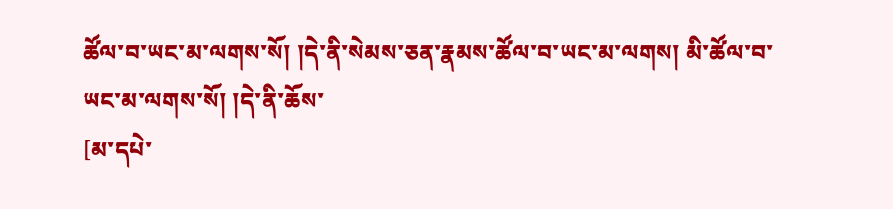ཚོལ་བ་ཡང་མ་ལགས་སོ། །དེ་ནི་སེམས་ཅན་རྣམས་ཚོལ་བ་ཡང་མ་ལགས། མི་ཚོལ་བ་ཡང་མ་ལགས་སོ། །དེ་ནི་ཆོས་
[མ་དཔེ་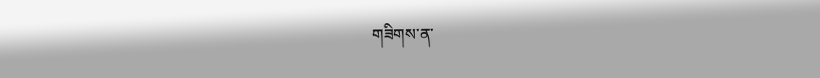གཟིགས་ན་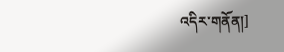འདིར་གནོན།]